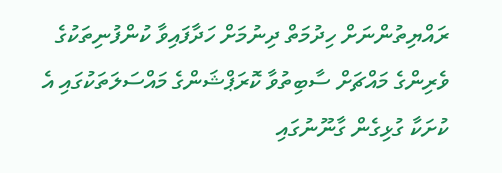ރައްޔިތުންނަށް ހިދުމަތް ދިނުމަށް ހަދާފައިވާ ކުންފުނިތަކުގެ ވެރިންގެ މައްޗަށް ސާބިތުވާ ކޮރަޕްޝަންގެ މައްސަލަތަކުގައި އެ ކުށަކާ ގުޅިގެން ގާނޫނުގައި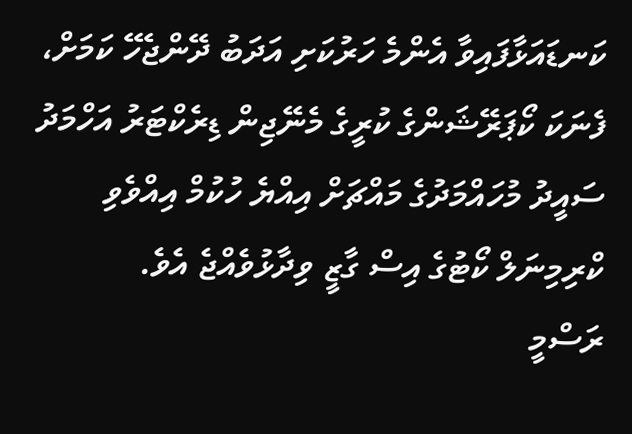ކަނޑައަޅާފައިވާ އެންމެ ހަރުކަށި އަދަބު ދޭންޖެހޭ ކަމަށް، ފެނަކަ ކޯޕަރޭޝަންގެ ކުރީގެ މެނޭޖިން ޑިރެކްޓަރު އަހްމަދު ސައީދު މުހައްމަދުގެ މައްޗަށް އިއްޔެ ހުކުމް އިއްވެވި ކްރިމިނަލް ކޯޓުގެ އިސް ގާޒީ ވިދާޅުވެއްޖެ އެވެ.
ރަސްމީ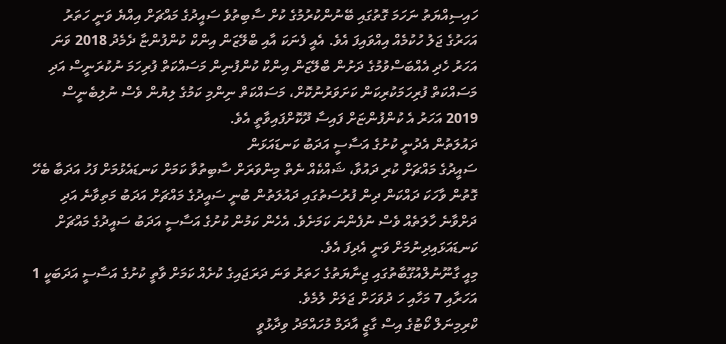ހައިސިއްޔަތު ނަހަމަ ގޮތުގައި ބޭނުންކުރުމުގެ ކުށް ސާބިތުވެ ސައީދުގެ މައްޗަށް އިއްޔެ ވަނީ ހަތަރު އަހަރުގެ ޖަލު ހުކުމެއް އިއްވައިފަ އެވެ. އެއީ ފެނަކަ އާއި ބްލޭޒަން އިންކް ކުންފުންޏާ ދެމެދު 2018 ވަނަ އަހަރު ހެދި އެއްބަސްވުމުގެ ދަށުން ބްލޭޒަން އިންކް ކުންފުނިން މަސައްކަތް ފުރިހަމަ ނުކުރަނީސް އަދި މަސައްކަތް ފުރިހަމަކުރިކަން ކަށަވަރުނުކޮށް، މަސައްކަތް ނިންމި ކަމުގެ ލިޔުން ވެސް ނުލިބެނީސް 2019 އަހަރު އެ ކުންފުންޏަށް ފައިސާ ދޫކޮށްފައިވާތީ އެވެ.
ދައުލަތުން އެދުނީ ކުށުގެ އަސާސީ އަދަބު ކަނޑައަޅަން
ސައީދުގެ މައްޗަށް ކުރި ދައުވާ، ޝައްކެއް ނެތް މިންވަރަށް ސާބިތުވާ ކަމަށް ކަނޑައެޅުމަށް ފަހު އަދަބާ ބެހޭ ގޮތުން ވާހަކަ ދައްކަން ދިން ފުރުސަތުގައި ދައުލަތުން ބުނީ ސައީދުގެ މައްޗަށް އަދަބު މަތިވާނެ އަދި ދަށްވާނެ ހާލަތެއް ވެސް ނުފެންނަ ކަމަށެވެ. އެހެން ކަމުން ކުށުގެ އަސާސީ އަދަބު ސައީދުގެ މައްޗަށް ކަނޑައަޅައިދިނުމަށް ވަނީ އެދިފަ އެވެ.
މިއީ ގާނޫނުލްއުގޫބާތުގައި ޖިނާޔަތުގެ ހަތަރު ވަނަ ދަރަޖައިގެ ކުށެއް ކަމަށް ވާތީ ކުށުގެ އަސާސީ އަދަބަކީ 1 އަހަރާއި 7 މަހާއި ހަ ދުވަހަށް ޖަލަށް ލުމެވެ.
ކްރިމިނަލް ކޯޓުގެ އިސް ގާޒީ އާދަމް މުހައްމަދު ވިދާޅުވީ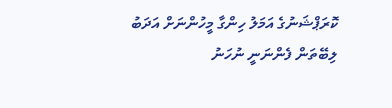ކޮރަޕްޝަނުގެ އަމަލު ހިންގާ މީހުންނަށް އަދަބު ލިބޭތަން ފެންނަނީ ނުހަނު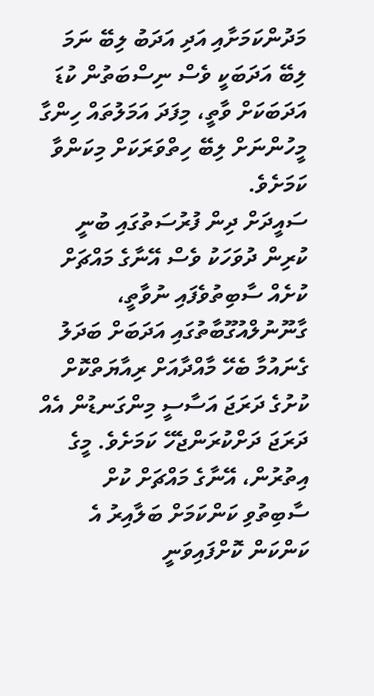މަދުންކަމަށާއި އަދި އަދަބު ލިބޭ ނަމަ ލިބޭ އަދަބަކީ ވެސް ނިސްބަތުން ކުޑަ އަދަބަކަށް ވާތީ، މިފަދަ އަމަލުތައް ހިންގާ މީހުންނަށް ލިބޭ ހިތްވަރަކަށް މިކަންވާ ކަމަށެވެ.
ސައީދަށް ދިން ފުރުސަތުގައި ބުނީ ކުރިން ދުވަހަކު ވެސް އޭނާގެ މައްޗަށް ކުށެއް ސާބިތުވެފައި ނުވާތީ، ގާނޫނުލްއުގޫބާތުގައި އަދަބަށް ބަދަލު ގެނައުމާ ބެހޭ މާއްދާއަށް ރިއާޔަތްކޮށް ކުށުގެ ދަރަޖަ އަސާސީ މިންގަނޑުން އެއް ދަރަޖަ ދަށްކުރަންޖެހޭ ކަމަށެވެ. މީގެ އިތުރުން، އޭނާގެ މައްޗަށް ކުށް ސާބިތުވި ކަންކަމަށް ބަލާއިރު އެ ކަންކަން ކޮށްފައިވަނީ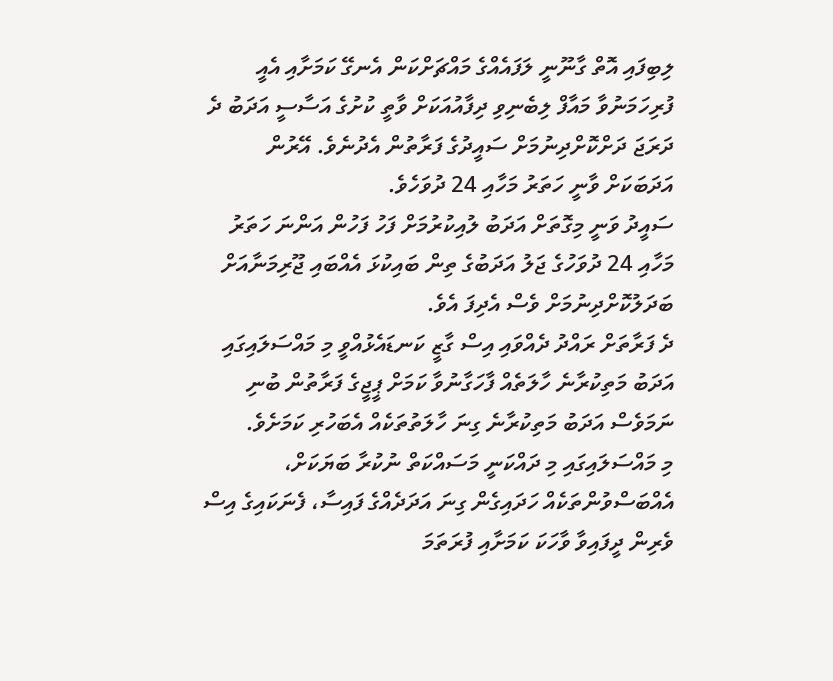ލިބިފައި އޮތް ގާނޫނީ ލަފައެއްގެ މައްޗަށްކަން އެނގޭ ކަމަށާއި އެއީ ފުރިހަމަނުވާ މައާފް ލިބެނިވި ދިފާއުއަކަށް ވާތީ ކުށުގެ އަސާސީ އަދަބު ދެ ދަރަޖަ ދަށްކޮށްދިނުމަށް ސައީދުގެ ފަރާތުން އެދުނެވެ. އޭރުން އަދަބަކަށް ވާނީ ހަތަރު މަހާއި 24 ދުވަހެވެ.
ސައީދު ވަނީ މިގޮތަށް އަދަބު ލުއިކުރުމަށް ފަހު ފަހުން އަންނަ ހަތަރު މަހާއި 24 ދުވަހުގެ ޖަލު އަދަބުގެ ތިން ބައިކުޅަ އެއްބައި ޖޫރިމަނާއަށް ބަދަލުކޮށްދިނުމަށް ވެސް އެދިފަ އެވެ.
ދެ ފަރާތަށް ރައްދު ދެއްވައި އިސް ގާޒީ ކަނޑައެޅުއްވީ މި މައްސަލައިގައި އަދަބު މަތިކުރާނެ ހާލަތެއް ފާހަގާނުވާ ކަމަށް ޕީޖީގެ ފަރާތުން ބުނި ނަމަވެސް އަދަބު މަތިކުރާނެ ގިނަ ހާލަތުތަކެއް އެބަހުރި ކަމަށެވެ.
މި މައްސަލައިގައި މި ދައްކަނީ މަސައްކަތް ނުކުރާ ބަޔަކަށް، އެއްބަސްވުންތަކެއް ހަދައިގެން ގިނަ އަދަދެއްގެ ފައިސާ، ފެނަކައިގެ އިސް ވެރިން ދީފައިވާ ވާހަކަ ކަމަށާއި ފުރަތަމަ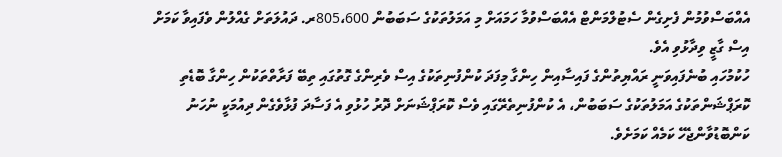އެއްބަސްވުމުން ފެށިގެން ސެޓުލްމަންޓް އެއްބަސްވުމާ ހަމައަށް މި އަމަލުތަކުގެ ސަބަބުން 805،600ރ. ދައުލަތަށް ގެއްލުން ވެފައިވާ ކަމަށް އިސް ގާޒީ ވިދާޅުވި އެވެ.
ހުކުމުހައި ބުނެފައިވަނީ ރައްޔިތުންގެ ފައިސާއިން ހިންގާ މިފަދަ ކުންފުނިތަކުގެ އިސް ވެރިންގެ ގޮތުގައި ތިބޭ ފަރާތްތަކުން ހިންގާ ބޮޑެތި ކޮރަޕްޝަންތަކުގެ އަމަލުތަކުގެ ސަބަބުން، އެ ކުންފުނިތެރޭގައި ވެސް ކޮރަޕްޝަނަށް ދޮރު ހުޅުވި އެ ފަސާދަ ފުޅާވެގެން ދިއުމަކީ ނުހަނު ކަންބޮޑުވާންޖެހޭ ކަމެއް ކަމަށެވެ.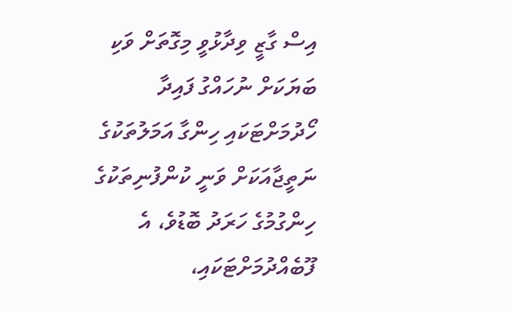އިސް ގާޒީ ވިދާޅުވީ މިގޮތަށް ވަކި ބަޔަކަށް ނުހައްގު ފައިދާ ހޯދުމަށްޓަކައި ހިންގާ އަމަލުތަކުގެ ނަތީޖާއަކަށް ވަނީ ކުންފުނިތަކުގެ ހިންގުމުގެ ހަރަދު ބޮޑުވެ، އެ ފޫބެއްދުމަށްޓަކައި،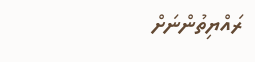ރައްޔިތުންނަށް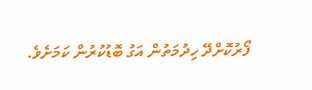ފޯރުކޮށްދޭ ހިދުމަތުން އަގު ބޮޑުކުރުން ކަމަށެވެ.